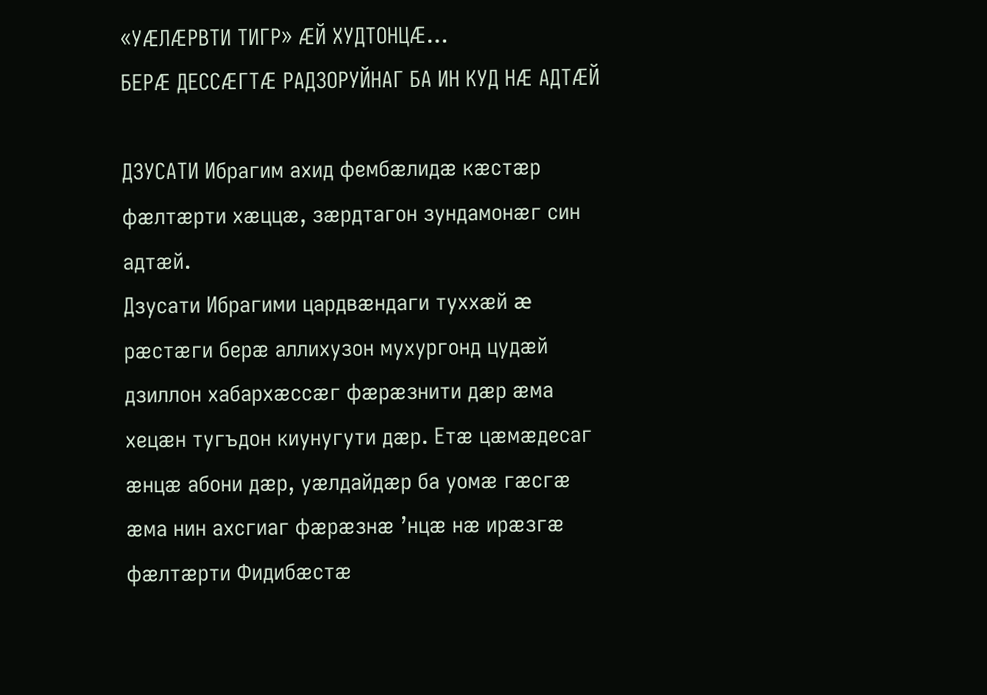«УÆЛÆРВТИ ТИГР» ÆЙ ХУДТОНЦÆ…
БЕРÆ ДЕССÆГТÆ РАДЗОРУЙНАГ БА ИН КУД НÆ АДТÆЙ

ДЗУСАТИ Ибрагим ахид фембæлидæ кæстæр фæлтæрти хæццæ, зæрдтагон зундамонæг син адтæй.
Дзусати Ибрагими цардвæндаги туххæй æ рæстæги берæ аллихузон мухургонд цудæй дзиллон хабархæссæг фæрæзнити дæр æма хецæн тугъдон киунугути дæр. Етæ цæмæдесаг æнцæ абони дæр, уæлдайдæр ба уомæ гæсгæ æма нин ахсгиаг фæрæзнæ ’нцæ нæ ирæзгæ фæлтæрти Фидибæстæ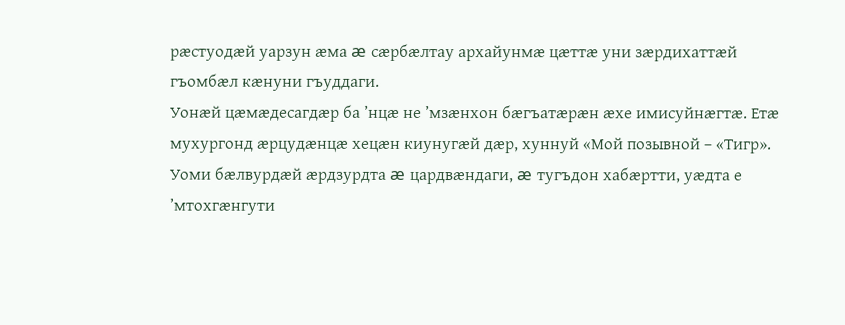рæстуодæй уарзун æма æ сæрбæлтау архайунмæ цæттæ уни зæрдихаттæй гъомбæл кæнуни гъуддаги.
Уонæй цæмæдесагдæр ба ’нцæ не ’мзæнхон бæгъатæрæн æхе имисуйнæгтæ. Етæ мухургонд æрцудæнцæ хецæн киунугæй дæр, хуннуй «Мой позывной – «Тигр». Уоми бæлвурдæй æрдзурдта æ цардвæндаги, æ тугъдон хабæртти, уæдта е ’мтохгæнгути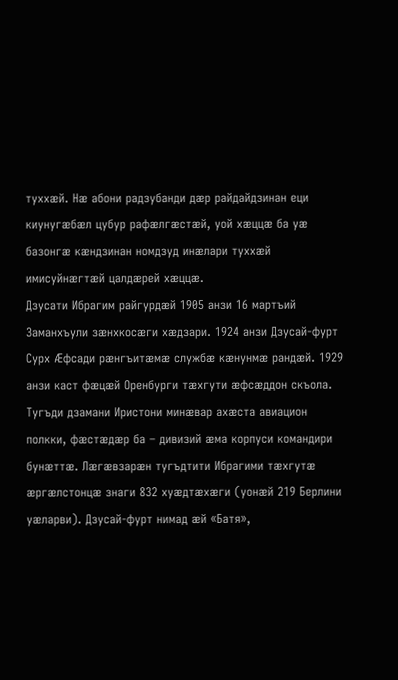туххæй. Нæ абони радзубанди дæр райдайдзинан еци киунугæбæл цубур рафæлгæстæй, уой хæццæ ба уæ базонгæ кæндзинан номдзуд инæлари туххæй имисуйнæгтæй цалдæрей хæццæ.
Дзусати Ибрагим райгурдæй 1905 анзи 16 мартъий Заманхъули зæнхкосæги хæдзари. 1924 анзи Дзусай-фурт Сурх Æфсади рæнгъитæмæ службæ кæнунмæ рандæй. 1929 анзи каст фæцæй Оренбурги тæхгути æфсæддон скъола. Тугъди дзамани Иристони минæвар ахæста авиацион полкки, фæстæдæр ба – дивизий æма корпуси командири бунæттæ. Лæгæвзарæн тугъдтити Ибрагими тæхгутæ æргæлстонцæ знаги 832 хуæдтæхæги (уонæй 219 Берлини уæларви). Дзусай-фурт нимад æй «Батя»,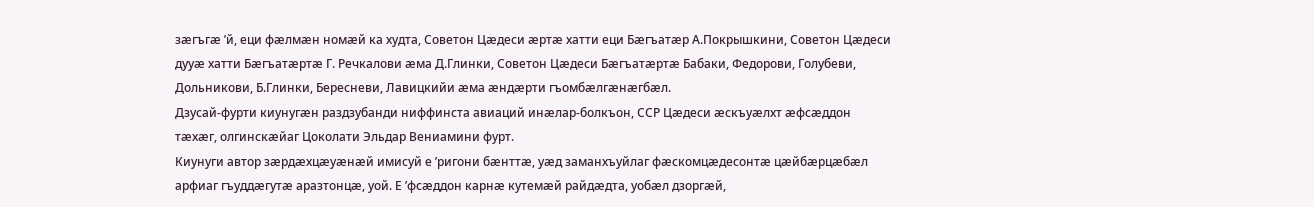зæгъгæ ’й, еци фæлмæн номæй ка худта, Советон Цæдеси æртæ хатти еци Бæгъатæр А.Покрышкини, Советон Цæдеси дууæ хатти Бæгъатæртæ Г. Речкалови æма Д.Глинки, Советон Цæдеси Бæгъатæртæ Бабаки, Федорови, Голубеви, Дольникови, Б.Глинки, Бересневи, Лавицкийи æма æндæрти гъомбæлгæнæгбæл.
Дзусай-фурти киунугæн раздзубанди ниффинста авиаций инæлар-болкъон, ССР Цæдеси æскъуæлхт æфсæддон тæхæг, олгинскæйаг Цоколати Эльдар Вениамини фурт.
Киунуги автор зæрдæхцæуæнæй имисуй е ’ригони бæнттæ, уæд заманхъуйлаг фæскомцæдесонтæ цæйбæрцæбæл арфиаг гъуддæгутæ аразтонцæ, уой. Е ’фсæддон карнæ кутемæй райдæдта, уобæл дзоргæй,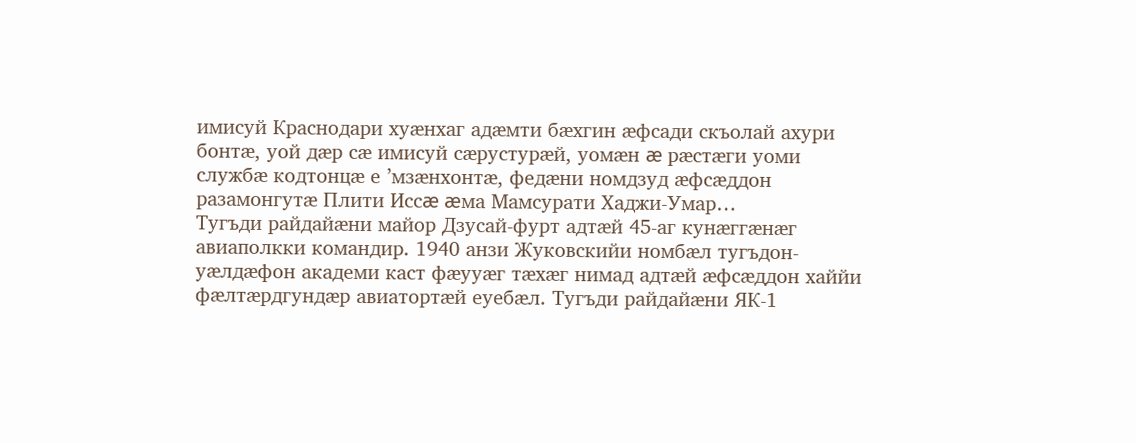имисуй Краснодари хуæнхаг адæмти бæхгин æфсади скъолай ахури бонтæ, уой дæр сæ имисуй сæрустурæй, уомæн æ рæстæги уоми службæ кодтонцæ е ’мзæнхонтæ, федæни номдзуд æфсæддон разамонгутæ Плити Иссæ æма Мамсурати Хаджи-Умар…
Тугъди райдайæни майор Дзусай-фурт адтæй 45-аг кунæггæнæг авиаполкки командир. 1940 анзи Жуковскийи номбæл тугъдон-уæлдæфон академи каст фæууæг тæхæг нимад адтæй æфсæддон хаййи фæлтæрдгундæр авиатортæй еуебæл. Тугъди райдайæни ЯК-1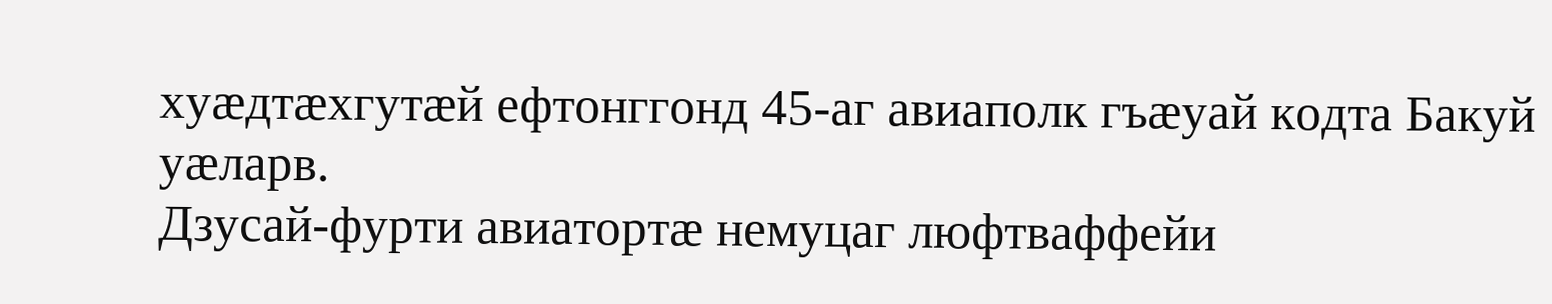хуæдтæхгутæй ефтонггонд 45-аг авиаполк гъæуай кодта Бакуй уæларв.
Дзусай-фурти авиатортæ немуцаг люфтваффейи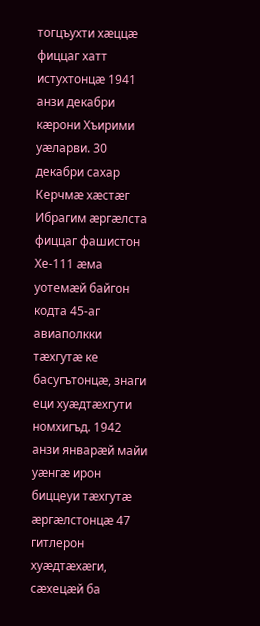тогцъухти хæццæ фиццаг хатт истухтонцæ 1941 анзи декабри кæрони Хъирими уæларви. 30 декабри сахар Керчмæ хæстæг Ибрагим æргæлста фиццаг фашистон Хе-111 æма уотемæй байгон кодта 45-аг авиаполкки тæхгутæ ке басугътонцæ, знаги еци хуæдтæхгути номхигъд. 1942 анзи январæй майи уæнгæ ирон биццеуи тæхгутæ æргæлстонцæ 47 гитлерон хуæдтæхæги, сæхецæй ба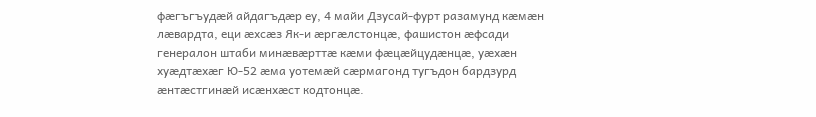фæгъгъудæй айдагъдæр еу, 4 майи Дзусай-фурт разамунд кæмæн лæвардта, еци æхсæз Як-и æргæлстонцæ, фашистон æфсади генералон штаби минæвæрттæ кæми фæцæйцудæнцæ, уæхæн хуæдтæхæг Ю-52 æма уотемæй сæрмагонд тугъдон бардзурд æнтæстгинæй исæнхæст кодтонцæ.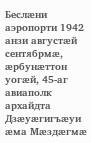Беслæни аэропорти 1942 анзи августæй сентябрмæ, æрбунæттон уогæй, 45-аг авиаполк архайдта Дзæуæгигъæуи æма Мæздæгмæ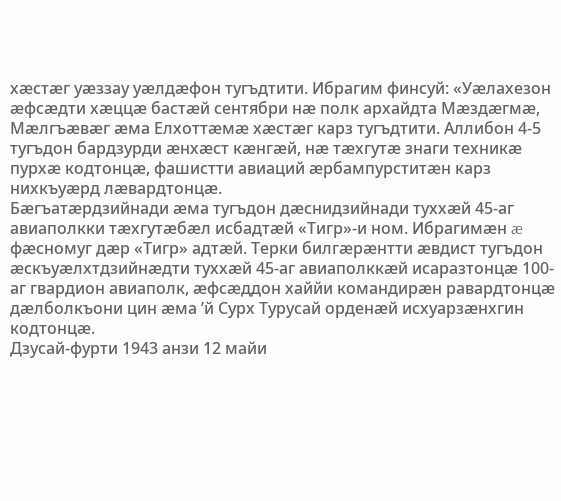хæстæг уæззау уæлдæфон тугъдтити. Ибрагим финсуй: «Уæлахезон æфсæдти хæццæ бастæй сентябри нæ полк архайдта Мæздæгмæ, Мæлгъæвæг æма Елхоттæмæ хæстæг карз тугъдтити. Аллибон 4-5 тугъдон бардзурди æнхæст кæнгæй, нæ тæхгутæ знаги техникæ пурхæ кодтонцæ, фашистти авиаций æрбампурститæн карз нихкъуæрд лæвардтонцæ.
Бæгъатæрдзийнади æма тугъдон дæснидзийнади туххæй 45-аг авиаполкки тæхгутæбæл исбадтæй «Тигр»-и ном. Ибрагимæн æ фæсномуг дæр «Тигр» адтæй. Терки билгæрæнтти æвдист тугъдон æскъуæлхтдзийнæдти туххæй 45-аг авиаполккæй исаразтонцæ 100-аг гвардион авиаполк, æфсæддон хаййи командирæн равардтонцæ дæлболкъони цин æма ’й Сурх Турусай орденæй исхуарзæнхгин кодтонцæ.
Дзусай-фурти 1943 анзи 12 майи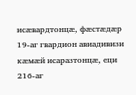исæвардтонцæ, фæстæдæр 19-аг гвардион авиадивизи кæмæй исаразтонцæ, еци 216-аг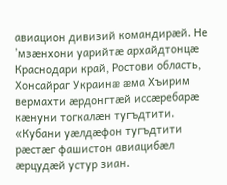авиацион дивизий командирæй. Не ’мзæнхони уарийтæ архайдтонцæ Краснодари край, Ростови область, Хонсайраг Украинæ æма Хъирим вермахти æрдонгтæй иссæребарæ кæнуни тогкалæн тугъдтити. «Кубани уæлдæфон тугъдтити рæстæг фашистон авиацибæл æрцудæй устур зиан.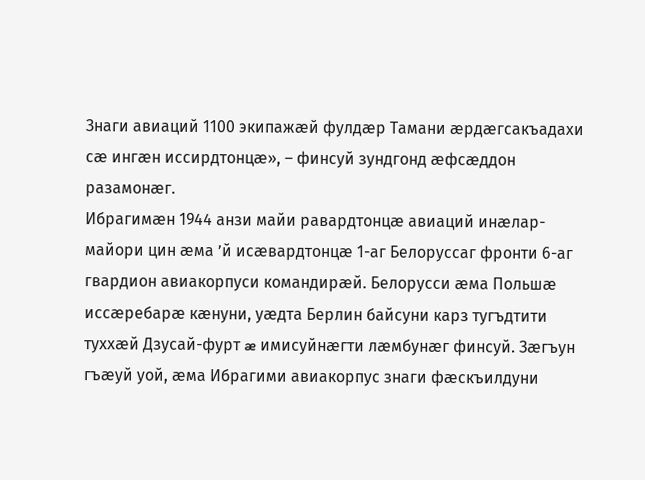Знаги авиаций 1100 экипажæй фулдæр Тамани æрдæгсакъадахи сæ ингæн иссирдтонцæ», – финсуй зундгонд æфсæддон разамонæг.
Ибрагимæн 1944 анзи майи равардтонцæ авиаций инæлар-майори цин æма ’й исæвардтонцæ 1-аг Белоруссаг фронти 6-аг гвардион авиакорпуси командирæй. Белорусси æма Польшæ иссæребарæ кæнуни, уæдта Берлин байсуни карз тугъдтити туххæй Дзусай-фурт æ имисуйнæгти лæмбунæг финсуй. Зæгъун гъæуй уой, æма Ибрагими авиакорпус знаги фæскъилдуни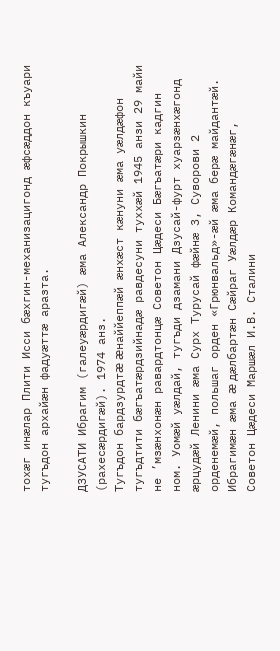тохæг инæлар Плити Исси бæхгин-механизацигонд æфсæддон къуари тугъдон архайæн фадуæттæ аразта.

ДЗУСАТИ Ибрагим (галеуæрдигæй) æма Александр Покрышкин (рахесæрдигæй). 1974 анз.
Тугъдон бардзурдтæ æнаййеппæй æнхæст кæнуни æма уæлдæфон тугъдтити бæгъатæрдзийнадæ равдесуни туххæй 1945 анзи 29 майи не ’мзæнхонæн равардтонцæ Советон Цæдеси Бæгъатæри кадгин ном. Уомæй уæлдай, тугъди дзамани Дзусай-фурт хуарзæнхæгонд æрцудæй Ленини æма Сурх Турусай фæйнæ 3, Суворови 2 орденемæй, польшаг орден «Грюнвальд»-æй æма берæ майдантæй. Ибрагимæн æма æ дæлбартæн Сæйраг Уæлдæр Командæгæнæг, Советон Цæдеси Маршæл И.В. Сталини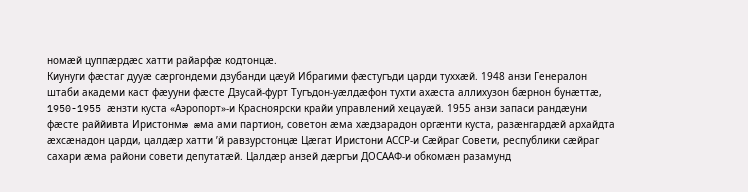номæй цуппæрдæс хатти райарфæ кодтонцæ.
Киунуги фæстаг дууæ сæргондеми дзубанди цæуй Ибрагими фæстугъди царди туххæй. 1948 анзи Генералон штаби академи каст фæууни фæсте Дзусай-фурт Тугъдон-уæлдæфон тухти ахæста аллихузон бæрнон бунæттæ, 1950-1955 æнзти куста «Аэропорт»-и Красноярски крайи управлений хецауæй. 1955 анзи запаси рандæуни фæсте раййивта Иристонмæ æма ами партион, советон æма хæдзарадон оргæнти куста, разæнгардæй архайдта æхсæнадон царди, цалдæр хатти ’й равзурстонцæ Цæгат Иристони АССР-и Сæйраг Совети, республики сæйраг сахари æма райони совети депутатæй. Цалдæр анзей дæргъи ДОСААФ-и обкомæн разамунд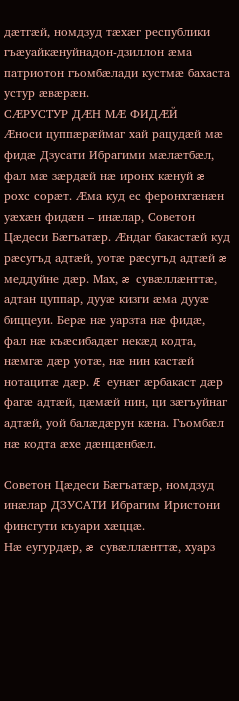дæтгæй, номдзуд тæхæг республики гъæуайкæнуйнадон-дзиллон æма патриотон гъомбæлади кустмæ бахаста устур æвæрæн.
СÆРУСТУР ДÆН МÆ ФИДÆЙ
Æноси цуппæрæймаг хай рацудæй мæ фидæ Дзусати Ибрагими мæлæтбæл, фал мæ зæрдæй нæ иронх кæнуй æ рохс сорæт. Æма куд ес феронхгæнæн уæхæн фидæн – инæлар, Советон Цæдеси Бæгъатæр. Æндаг бакастæй куд рæсугъд адтæй, уотæ рæсугъд адтæй æ меддуйне дæр. Мах, æ сувæллæнттæ, адтан цуппар, дууæ кизги æма дууæ биццеуи. Берæ нæ уарзта нæ фидæ, фал нæ къæсибадæг некæд кодта, нæмгæ дæр уотæ, нæ нин кастæй нотацитæ дæр. Æ еунæг æрбакаст дæр фагæ адтæй, цæмæй нин, ци зæгъуйнаг адтæй, уой балæдæрун кæна. Гъомбæл нæ кодта æхе дæнцæнбæл.

Советон Цæдеси Бæгъатæр, номдзуд инæлар ДЗУСАТИ Ибрагим Иристони финсгути къуари хæццæ.
Нæ еугурдæр, æ сувæллæнттæ, хуарз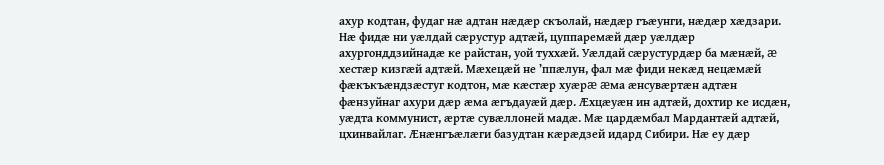ахур кодтан, фудаг нæ адтан нæдæр скъолай, нæдæр гъæунги, нæдæр хæдзари. Нæ фидæ ни уæлдай сæрустур адтæй, цуппаремæй дæр уæлдæр ахургонддзийнадæ ке райстан, уой туххæй. Уæлдай сæрустурдæр ба мæнæй, æ хестæр кизгæй адтæй. Мæхецæй не ’ппæлун, фал мæ фиди некæд нецæмæй фæкъкъæндзæстуг кодтон, мæ кæстæр хуæрæ æма æнсувæртæн адтæн фæнзуйнаг ахури дæр æма æгъдауæй дæр. Æхцæуæн ин адтæй, дохтир ке исдæн, уæдта коммунист, æртæ сувæллоней мадæ. Мæ цардæмбал Мардантæй адтæй, цхинвайлаг. Æнæнгъæлæги базудтан кæрæдзей идард Сибири. Нæ еу дæр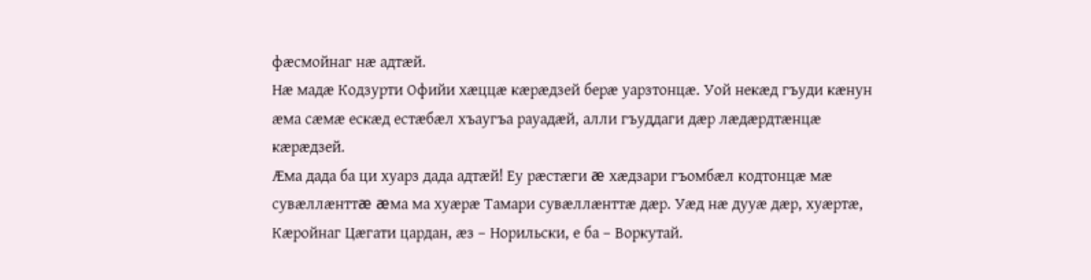фæсмойнаг нæ адтæй.
Нæ мадæ Кодзурти Офийи хæццæ кæрæдзей берæ уарзтонцæ. Уой некæд гъуди кæнун æма сæмæ ескæд естæбæл хъаугъа рауадæй, алли гъуддаги дæр лæдæрдтæнцæ кæрæдзей.
Æма дада ба ци хуарз дада адтæй! Еу рæстæги æ хæдзари гъомбæл кодтонцæ мæ сувæллæнттæ æма ма хуæрæ Тамари сувæллæнттæ дæр. Уæд нæ дууæ дæр, хуæртæ, Кæройнаг Цæгати цардан, æз – Норильски, е ба – Воркутай.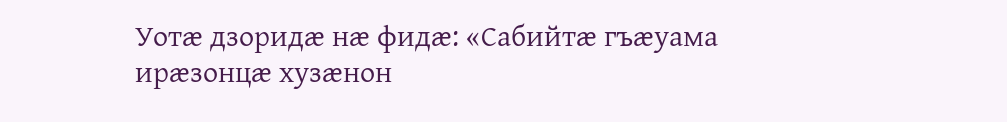Уотæ дзоридæ нæ фидæ: «Сабийтæ гъæуама ирæзонцæ хузæнон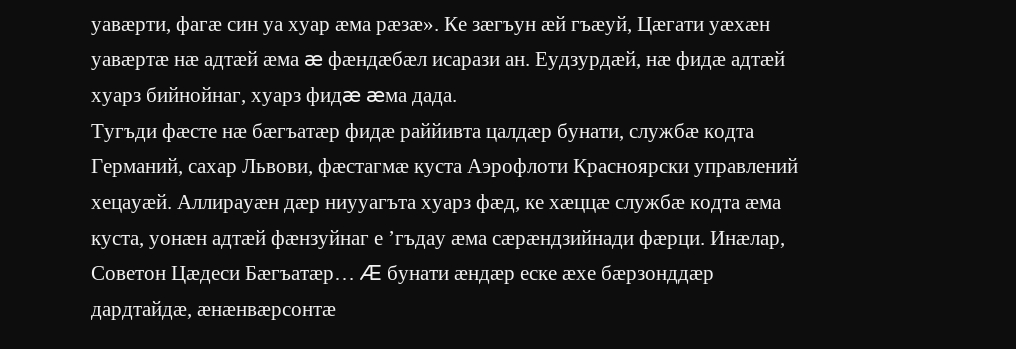уавæрти, фагæ син уа хуар æма рæзæ». Ке зæгъун æй гъæуй, Цæгати уæхæн уавæртæ нæ адтæй æма æ фæндæбæл исарази ан. Еудзурдæй, нæ фидæ адтæй хуарз бийнойнаг, хуарз фидæ æма дада.
Тугъди фæсте нæ бæгъатæр фидæ раййивта цалдæр бунати, службæ кодта Германий, сахар Львови, фæстагмæ куста Аэрофлоти Красноярски управлений хецауæй. Аллирауæн дæр ниууагъта хуарз фæд, ке хæццæ службæ кодта æма куста, уонæн адтæй фæнзуйнаг е ’гъдау æма сæрæндзийнади фæрци. Инæлар, Советон Цæдеси Бæгъатæр… Æ бунати æндæр еске æхе бæрзонддæр дардтайдæ, æнæнвæрсонтæ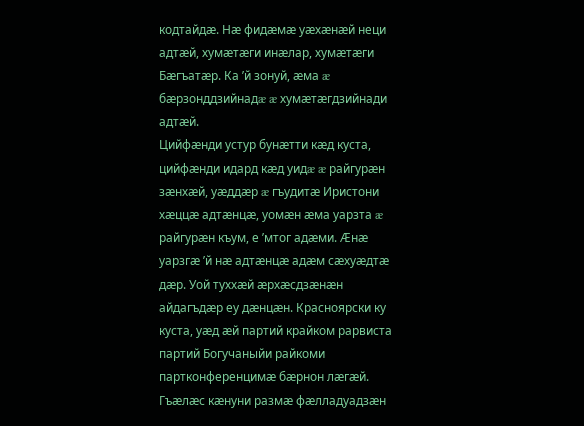кодтайдæ. Нæ фидæмæ уæхæнæй неци адтæй, хумæтæги инæлар, хумæтæги Бæгъатæр. Ка ’й зонуй, æма æ бæрзонддзийнадæ æ хумæтæгдзийнади адтæй.
Цийфæнди устур бунæтти кæд куста, цийфæнди идард кæд уидæ æ райгурæн зæнхæй, уæддæр æ гъудитæ Иристони хæццæ адтæнцæ, уомæн æма уарзта æ райгурæн къум, е ’мтог адæми. Æнæ уарзгæ ’й нæ адтæнцæ адæм сæхуæдтæ дæр. Уой туххæй æрхæсдзæнæн айдагъдæр еу дæнцæн. Красноярски ку куста, уæд æй партий крайком рарвиста партий Богучаныйи райкоми партконференцимæ бæрнон лæгæй. Гъæлæс кæнуни размæ фæлладуадзæн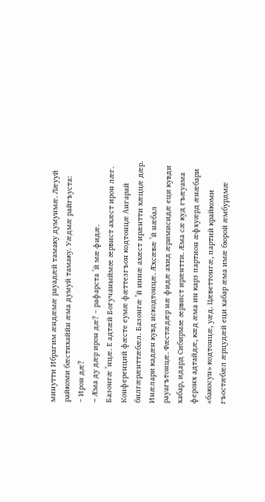минутти Ибрагим æндæмæ рауадæй тамаку думунмæ. Лæууй райкоми бæстихаййи æма думуй тамаку. Уæдмæ райгъуста:
– Ирон дæ?
– Æма ду дæр ирон дæ? – рафарста ’й мæ фидæ.
Базонгæ ’нцæ. Е адтæй Богучаныймæ æрвист ахæст ирон лæг. Конференций фæсте еумæ фæттезгъон кодтонцæ Ангарай билгæрæнттæбæл. Базонгæ ’й иннæ ахæст ирæнтти хæццæ дæр. Инæлари кадæн кувд искодтонцæ. Æхсæвæ ’й нæбал рауагътонцæ. Фæстæдæр нæ фидæ ахид æримисидæ еци кувди хабар, идард Сибирмæ æрвист ирæнтти. Æма сæ куд гъæуама феронх адтайдæ, кæд æма ин карз партион æфхуæрд æнæбари «бакосун» кодтонцæ, уæд. Цæветтонгæ, партий крайкоми гъостæбæл æрцудæй еци хабар æма имæ бюрой æмбурдмæ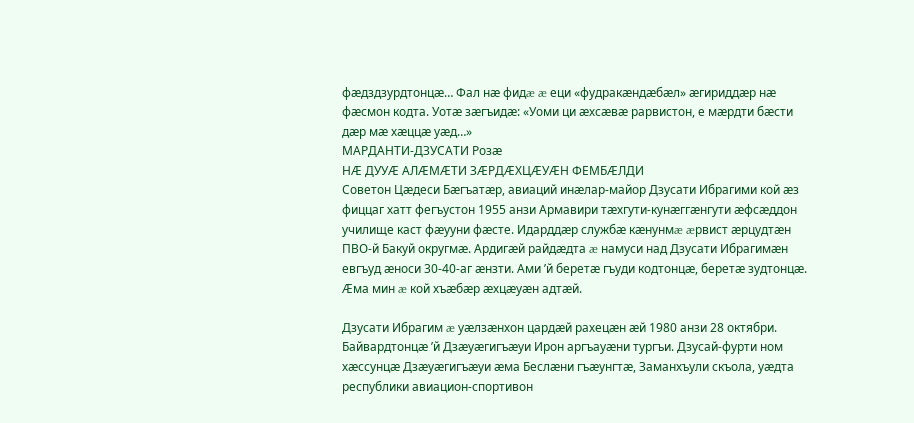фæдздзурдтонцæ… Фал нæ фидæ æ еци «фудракæндæбæл» æгириддæр нæ фæсмон кодта. Уотæ зæгъидæ: «Уоми ци æхсæвæ рарвистон, е мæрдти бæсти дæр мæ хæццæ уæд…»
МАРДАНТИ-ДЗУСАТИ Розæ
НÆ ДУУÆ АЛÆМÆТИ ЗÆРДÆХЦÆУÆН ФЕМБÆЛДИ
Советон Цæдеси Бæгъатæр, авиаций инæлар-майор Дзусати Ибрагими кой æз фиццаг хатт фегъустон 1955 анзи Армавири тæхгути-кунæггæнгути æфсæддон училище каст фæууни фæсте. Идарддæр службæ кæнунмæ æрвист æрцудтæн ПВО-й Бакуй округмæ. Ардигæй райдæдта æ намуси над Дзусати Ибрагимæн евгъуд æноси 30-40-аг æнзти. Ами ’й беретæ гъуди кодтонцæ, беретæ зудтонцæ. Æма мин æ кой хъæбæр æхцæуæн адтæй.

Дзусати Ибрагим æ уæлзæнхон цардæй рахецæн æй 1980 анзи 28 октябри. Байвардтонцæ ’й Дзæуæгигъæуи Ирон аргъауæни тургъи. Дзусай-фурти ном хæссунцæ Дзæуæгигъæуи æма Беслæни гъæунгтæ, Заманхъули скъола, уæдта республики авиацион-спортивон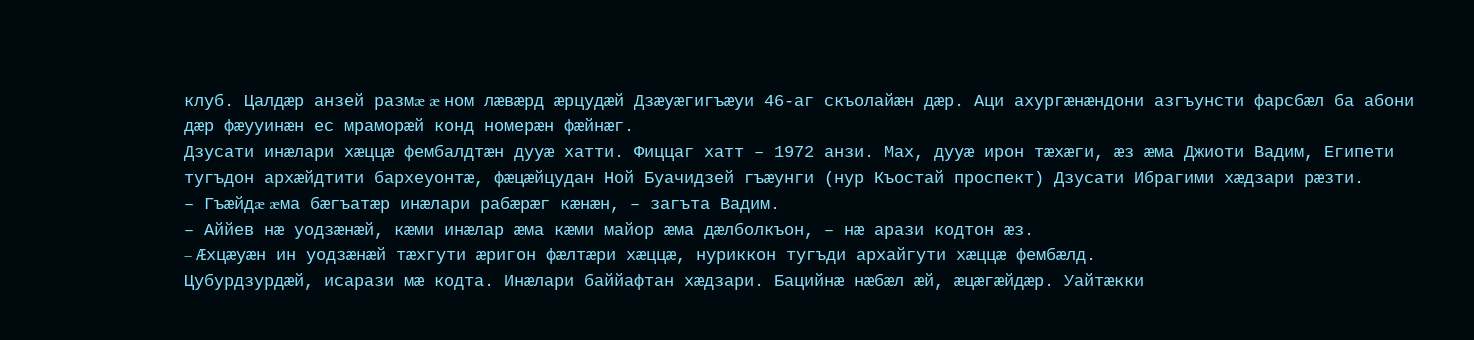клуб. Цалдæр анзей размæ æ ном лæвæрд æрцудæй Дзæуæгигъæуи 46-аг скъолайæн дæр. Аци ахургæнæндони азгъунсти фарсбæл ба абони дæр фæууинæн ес мраморæй конд номерæн фæйнæг.
Дзусати инæлари хæццæ фембалдтæн дууæ хатти. Фиццаг хатт – 1972 анзи. Мах, дууæ ирон тæхæги, æз æма Джиоти Вадим, Египети тугъдон архæйдтити бархеуонтæ, фæцæйцудан Ной Буачидзей гъæунги (нур Къостай проспект) Дзусати Ибрагими хæдзари рæзти.
– Гъæйдæ æма бæгъатæр инæлари рабæрæг кæнæн, – загъта Вадим.
– Аййев нæ уодзæнæй, кæми инæлар æма кæми майор æма дæлболкъон, – нæ арази кодтон æз.
– Æхцæуæн ин уодзæнæй тæхгути æригон фæлтæри хæццæ, нуриккон тугъди архайгути хæццæ фембæлд.
Цубурдзурдæй, исарази мæ кодта. Инæлари баййафтан хæдзари. Бацийнæ нæбæл æй, æцæгæйдæр. Уайтæкки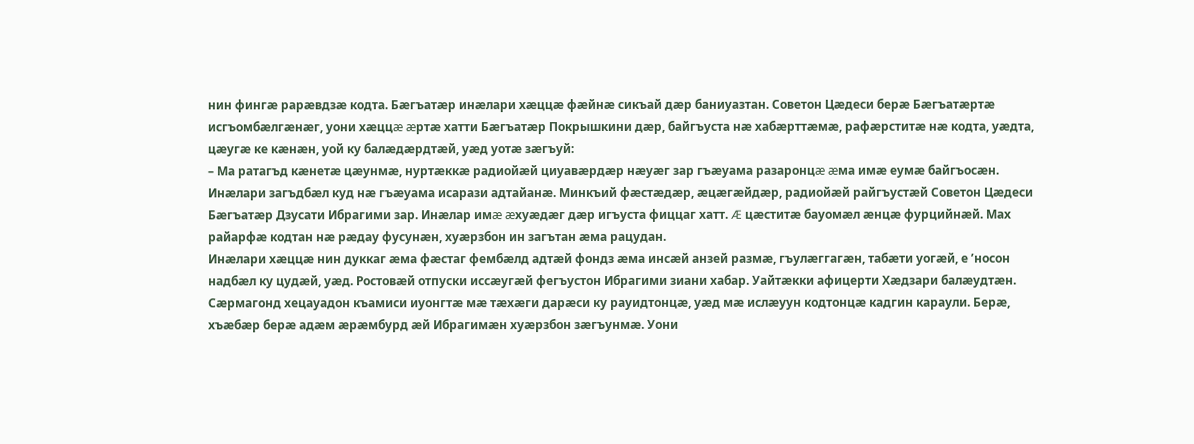нин фингæ рарæвдзæ кодта. Бæгъатæр инæлари хæццæ фæйнæ сикъай дæр баниуазтан. Советон Цæдеси берæ Бæгъатæртæ исгъомбæлгæнæг, уони хæццæ æртæ хатти Бæгъатæр Покрышкини дæр, байгъуста нæ хабæрттæмæ, рафæрститæ нæ кодта, уæдта, цæугæ ке кæнæн, уой ку балæдæрдтæй, уæд уотæ зæгъуй:
– Ма ратагъд кæнетæ цæунмæ, нуртæккæ радиойæй циуавæрдæр нæуæг зар гъæуама разаронцæ æма имæ еумæ байгъосæн.
Инæлари загъдбæл куд нæ гъæуама исарази адтайанæ. Минкъий фæстæдæр, æцæгæйдæр, радиойæй райгъустæй Советон Цæдеси Бæгъатæр Дзусати Ибрагими зар. Инæлар имæ æхуæдæг дæр игъуста фиццаг хатт. Æ цæститæ бауомæл æнцæ фурцийнæй. Мах райарфæ кодтан нæ рæдау фусунæн, хуæрзбон ин загътан æма рацудан.
Инæлари хæццæ нин дуккаг æма фæстаг фембæлд адтæй фондз æма инсæй анзей размæ, гъулæггагæн, табæти уогæй, е ’носон надбæл ку цудæй, уæд. Ростовæй отпуски иссæугæй фегъустон Ибрагими зиани хабар. Уайтæкки афицерти Хæдзари балæудтæн. Сæрмагонд хецауадон къамиси иуонгтæ мæ тæхæги дарæси ку рауидтонцæ, уæд мæ ислæуун кодтонцæ кадгин караули. Берæ, хъæбæр берæ адæм æрæмбурд æй Ибрагимæн хуæрзбон зæгъунмæ. Уони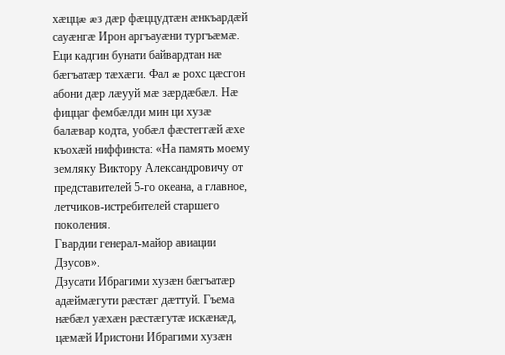хæццæ æз дæр фæццудтæн æнкъардæй сауæнгæ Ирон аргъауæни тургъæмæ. Еци кадгин бунати байвардтан нæ бæгъатæр тæхæги. Фал æ рохс цæсгон абони дæр лæууй мæ зæрдæбæл. Нæ фиццаг фембæлди мин ци хузæ балæвар кодта, уобæл фæстеггæй æхе къохæй ниффинста: «На память моему земляку Виктору Александровичу от представителей 5-го океана, а главное, летчиков-истребителей старшего поколения.
Гвардии генерал-майор авиации Дзусов».
Дзусати Ибрагими хузæн бæгъатæр адæймæгути рæстæг дæттуй. Гъема нæбæл уæхæн рæстæгутæ искæнæд, цæмæй Иристони Ибрагими хузæн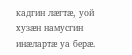кадгин лæгтæ, уой хузæн намусгин инæлартæ уа берæ.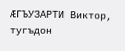ÆГЪУЗАРТИ Виктор, тугъдон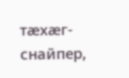тæхæг-снайпер,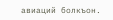авиаций болкъон.